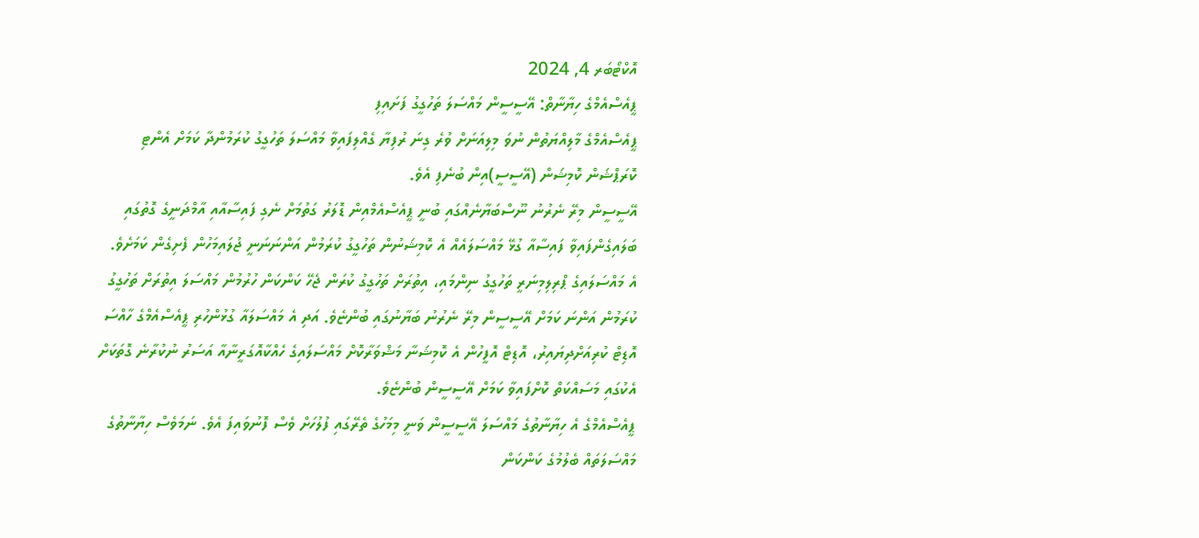އޮކްޓޯބަރ 4, 2024
ޕީއެސްއެމްގެ ހިޔާނާތް: އޭސީސީން މައްސަލަ ތަހުގީގު ފަށައިފި
ޕީއެސްއެމްގެ މާލިއްޔަތުން ނުވަ މިލިއަނަށް ވުރެ ގިނަ ރުފިޔާ ގެއްލިފައިވާ މައްސަލަ ތަހުގީގު ކުރަމުންދާ ކަމަށް އެންޓި ކޮރަޕްޝަން ކޮމިޝަން (އޭސީސީ)އިން ބުނެފި އެވެ.
އޭސީސީން މިރޭ ނެރުނު ނޫސްބަޔާނެއްގައި ބުނީ ޕީއެސްއެމްއިން ޑޮލަރު ގަތުމަށް ނެގި ފައިސާއާއި އާމްދަނީގެ ގޮތުގައި ބަލައިގެންފައިވާ ފައިސާއާ ގުޅޭ މައްސަލައެއް އެ ކޮމިޝަނުން ތަހުގީގު ކުރަމުން އަންނަނަނީ ޖުލައިމަހުން ފެށިގެން ކަމަށެވެ.
އެ މައްސަލައިގެ ޕްރިލިމިނަރީ ތަހުގީގު ނިންމައި، އިތުރަށް ތަހުގީގު ކުރަން ޖެހޭ ކަންކަން ހުރުމުން މައްސަލަ އިތުރަށް ތަހުގީގު ކުރަމުން އަންނަ ކަމަށް އޭސީސީން މިރޭ ނެރުނު ބަޔާނުގައި ބުންޏެވެ. އަދި އެ މައްސަލައާ ގުޅުންހުރި ޕީއެސްއެމްގެ ހާއްސަ އޮޑިޓް ކުރިއަށްދިޔައިރު، އޮޑިޓް އޮފީހުން އެ ކޮމިޝަނާ މަޝްވަރާކޮށް މައްސަލައިގެ ހެއްކާއޮގަރީނާއާ އަސަރު ނުކުރާނެ ގޮތަކަށް އެކުގައި މަސައްކަތް ކޮށްފައިވާ ކަމަށް އޭސީސީން ބުންޏެވެ.
ޕީއެސްއެމްގެ އެ ހިޔާނާތުގެ މައްސަލަ އޭސީސީން ވަނީ މިމަހުގެ ތެރޭގައި ފުލުހަށް ވެސް ފޮނުވައިފަ އެވެ. ނަމަވެސް ހިޔާނާތުގެ މައްސަލަތައް ބެލުމުގެ ކަންކަން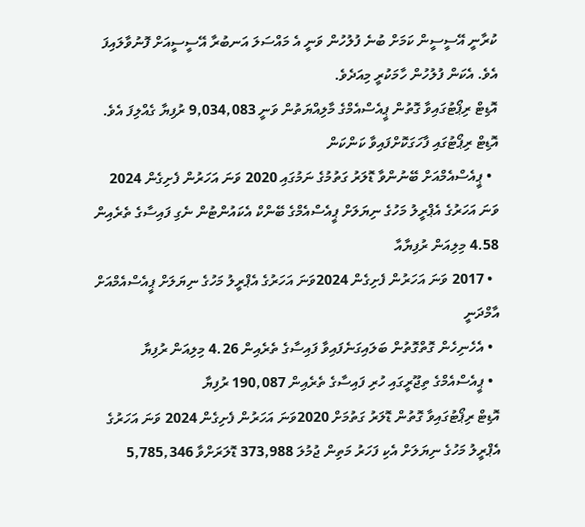ކުރާނީ އޭސީސީން ކަމަށް ބުނެ ފުލުހުން ވަނީ އެ މައްސަލަ އަނބުރާ އޭސީސީއަށް ފޮނުވާލައިފަ އެވެ. އެކަން ފުލުހުން ހާމަކުރީ މިއަދެވެ.
އޮޑިޓް ރިޕޯޓުގައިވާ ގޮތުން ޕީއެސްއެމްގެ މާލިއްޔަތުން ވަނީ 9,034,083 ރުފިޔާ ގެއްލިފަ އެވެ.
އޮޑިޓް ރިޕޯޓުގައި ފާހަގަކޮށްފައިވާ ކަންކަން
  • ޕީއެސްއެމްއަށް ބޭނުންވާ ޑޮލަރު ގަތުމުގެ ނަމުގައި 2020 ވަނަ އަހަރުން ފެށިގެން 2024 ވަނަ އަހަރުގެ އެޕްރީލު މަހުގެ ނިޔަލަށް ޕީއެސްއެމްގެ ބޭންކް އެކައުންޓުން ނެގި ފައިސާގެ ތެރެއިން 4.58 މިލިއަން ރުފިޔާއާ
  • 2017 ވަނަ އަހަރުން ފެށިގެން 2024ވަނަ އަހަރުގެ އެޕްރީލު މަހުގެ ނިޔަލަށް ޕީއެސްއެމްއަށް އާމްދަނީ
  • އެހެނިހެން ގޮތްގޮތުން ބަލައިގަނެފައިވާ ފައިސާގެ ތެރެއިން 4.26 މިލިއަން ރުފިޔާ
  • ޕީއެސްއެމްގެ ތިޖޫރީގައި ހުރި ފައިސާގެ ތެރެއިން 190,087 ރުފިޔާ
އޮޑިޓް ރިޕޯޓުގައިވާ ގޮތުން ޑޮލަރު ގަތުމަށް 2020ވަނަ އަހަރުން ފެށިގެން 2024 ވަނަ އަހަރުގެ އެޕްރީލު މަހުގެ ނިޔަލަށް އެކި ފަހަރު މަތިން ޖުމުލަ 373,988 ޑޮލަރަށްވާ 5,785,346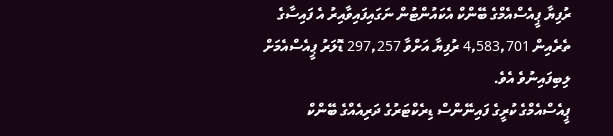ރުފިޔާ ޕީއެސްއެމްގެ ބޭންކް އެކައުންޓުން ނަގައިފައިވާއިރު އެ ފައިސާގެ ތެރެއިން 4,583,701 ރުފިޔާ އަށްވާ 297,257 ޑޮލަރު ޕީއެސްއެމަށް ލިބިފައިނުވެ އެވެ.
ޕީއެސްއެމްގެ ކުރީގެ ފައިނޭންސް ޑިރެކްޓަރުގެ ދަރިއެއްގެ ބޭންކް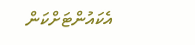އެކައުންޓަށްކަން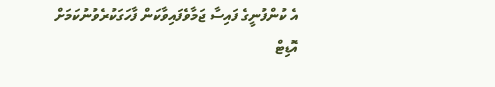އެ ކުންފުނީގެ ފައިސާ ޖަމާވެފައިވާކަން ފާހަގަކުރެވުނުކަމަށް އޮޑިޓް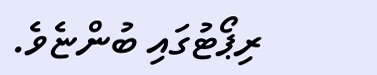ރިޕޯޓުގައި ބުންޏެވެ.